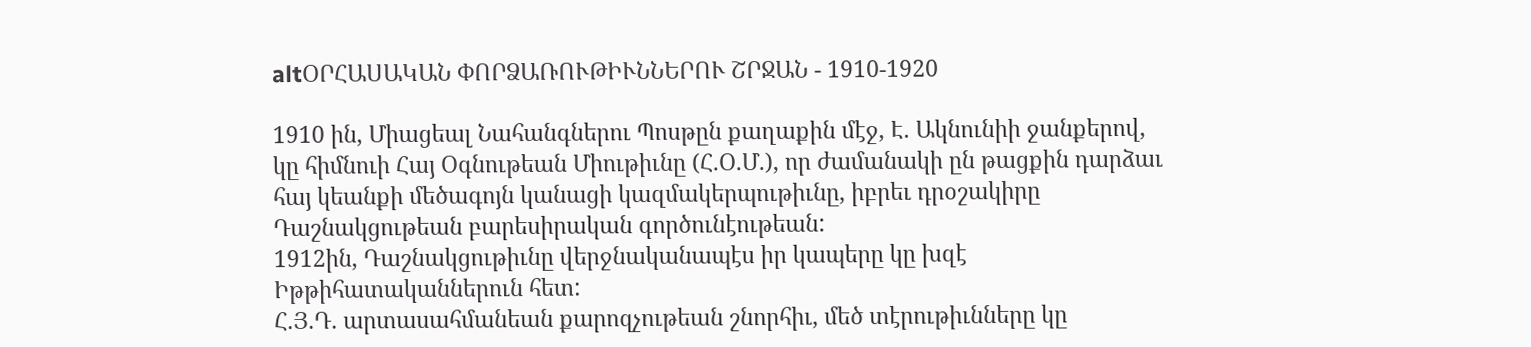altՕՐՀԱՍԱԿԱՆ ՓՈՐՁԱՌՈՒԹԻՒՆՆԵՐՈՒ ՇՐՋԱՆ - 1910-1920

1910 ին, Միացեալ Նահանգներու Պոսթըն քաղաքին մէջ, Է. Ակնունիի ջանքերով, կը հիմնուի Հայ Օգնութեան Միութիւնը (Հ.Օ.Մ.), որ ժամանակի ըն թացքին դարձաւ հայ կեանքի մեծագոյն կանացի կազմակերպութիւնը, իբրեւ դրօշակիրը Դաշնակցութեան բարեսիրական գործունէութեան:
1912ին, Դաշնակցութիւնը վերջնականապէս իր կապերը կը խզէ Իթթիհատականներուն հետ:
Հ.Յ.Դ. արտասահմանեան քարոզչութեան շնորհիւ, մեծ տէրութիւնները կը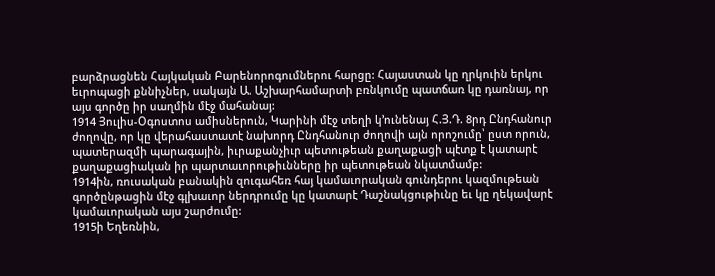բարձրացնեն Հայկական Բարենորոգումներու հարցը: Հայաստան կը ղրկուին երկու եւրոպացի քննիչներ, սակայն Ա. Աշխարհամարտի բռնկումը պատճառ կը դառնայ, որ այս գործը իր սաղմին մէջ մահանայ:
1914 Յուլիս-Օգոստոս ամիսներուն, Կարինի մէջ տեղի կ՚ունենայ Հ.Յ.Դ. 8րդ Ընդհանուր ժողովը, որ կը վերահաստատէ նախորդ Ընդհանուր ժողովի այն որոշումը՝ ըստ որուն, պատերազմի պարագային, իւրաքանչիւր պետութեան քաղաքացի պէտք է կատարէ քաղաքացիական իր պարտաւորութիւնները իր պետութեան նկատմամբ:
1914ին, ռուսական բանակին զուգահեռ հայ կամաւորական գունդերու կազմութեան գործընթացին մէջ գլխաւոր ներդրումը կը կատարէ Դաշնակցութիւնը եւ կը ղեկավարէ կամաւորական այս շարժումը:
1915ի Եղեռնին,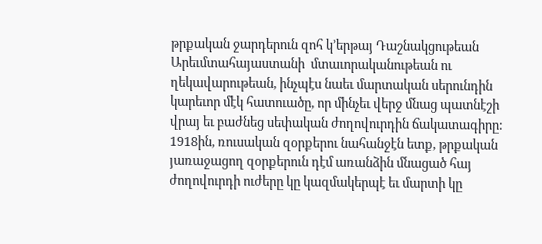թրքական ջարդերուն զոհ կ՚երթայ Դաշնակցութեան Արեւմտահայաստանի  մտաւորականութեան ու ղեկավարութեան, ինչպէս նաեւ մարտական սերունդին կարեւոր մէկ հատուածը, որ մինչեւ վերջ մնաց պատնէշի վրայ եւ բաժնեց սեփական ժողովուրդին ճակատագիրը:
1918ին, ռուսական զօրքերու նահանջէն ետք, թրքական յառաջացող զօրքերուն դէմ առանձին մնացած հայ ժողովուրդի ուժերը կը կազմակերպէ եւ մարտի կը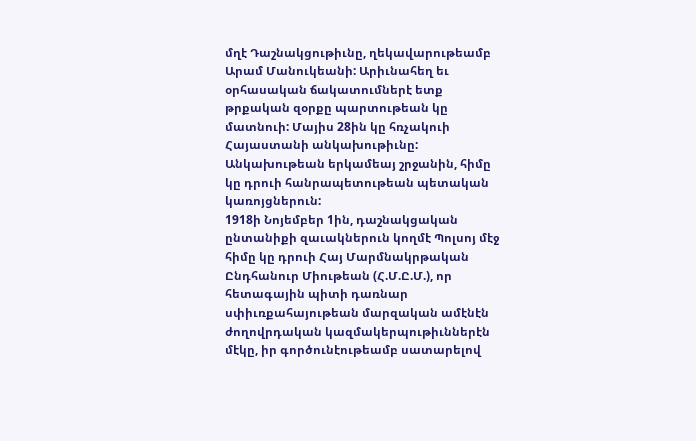մղէ Դաշնակցութիւնը, ղեկավարութեամբ Արամ Մանուկեանի: Արիւնահեղ եւ օրհասական ճակատումներէ ետք թրքական զօրքը պարտութեան կը մատնուի: Մայիս 28ին կը հռչակուի Հայաստանի անկախութիւնը: Անկախութեան երկամեայ շրջանին, հիմը կը դրուի հանրապետութեան պետական կառոյցներուն:
1918ի Նոյեմբեր 1ին, դաշնակցական ընտանիքի զաւակներուն կողմէ Պոլսոյ մէջ հիմը կը դրուի Հայ Մարմնակրթական Ընդհանուր Միութեան (Հ.Մ.Ը.Մ.), որ հետագային պիտի դառնար սփիւռքահայութեան մարզական ամէնէն ժողովրդական կազմակերպութիւններէն մէկը, իր գործունէութեամբ սատարելով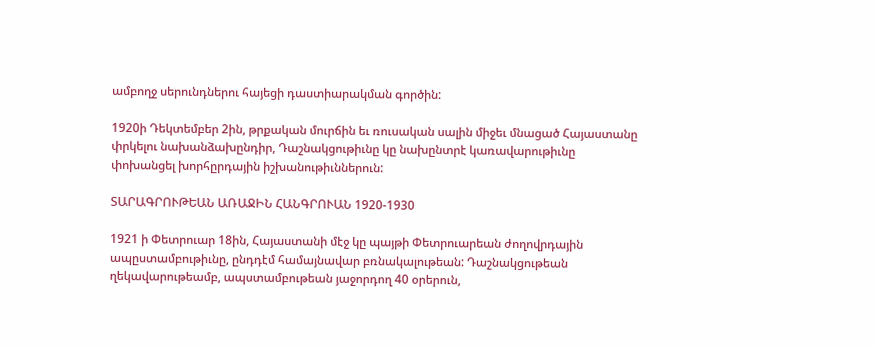ամբողջ սերունդներու հայեցի դաստիարակման գործին:

1920ի Դեկտեմբեր 2ին, թրքական մուրճին եւ ռուսական սալին միջեւ մնացած Հայաստանը փրկելու նախանձախընդիր, Դաշնակցութիւնը կը նախընտրէ կառավարութիւնը փոխանցել խորհըրդային իշխանութիւններուն:

ՏԱՐԱԳՐՈՒԹԵԱՆ ԱՌԱՋԻՆ ՀԱՆԳՐՈՒԱՆ 1920-1930

1921 ի Փետրուար 18ին, Հայաստանի մէջ կը պայթի Փետրուարեան ժողովրդային ապըստամբութիւնը, ընդդէմ համայնավար բռնակալութեան: Դաշնակցութեան ղեկավարութեամբ, ապստամբութեան յաջորդող 40 օրերուն,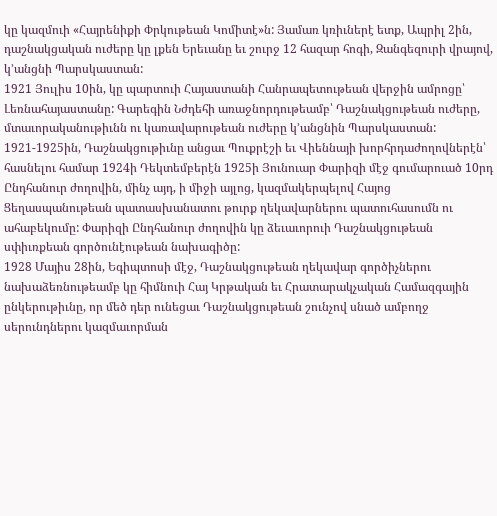կը կազմուի «Հայրենիքի Փրկութեան Կոմիտէ»ն: Յամառ կռիւներէ ետք, Ապրիլ 2ին, դաշնակցական ուժերը կը լքեն Երեւանը եւ շուրջ 12 հազար հոգի, Զանգեզուրի վրայով, կ՚անցնի Պարսկաստան:
1921 Յուլիս 10ին, կը պարտուի Հայաստանի Հանրապետութեան վերջին ամրոցը՝ Լեռնահայաստանը: Գարեգին Նժդեհի առաջնորդութեամբ՝ Դաշնակցութեան ուժերը, մտաւորականութիւնն ու կառավարութեան ուժերը կ՚անցնին Պարսկաստան:
1921-1925ին, Դաշնակցութիւնը անցաւ Պուքրէշի եւ Վիեննայի խորհրդաժողովներէն՝ հասնելու համար 1924ի Դեկտեմբերէն 1925ի Յունուար Փարիզի մէջ գումարուած 10րդ Ընդհանուր ժողովին, մինչ այդ, ի միջի այլոց, կազմակերպելով Հայոց Ցեղասպանութեան պատասխանատու թուրք ղեկավարներու պատուհասումն ու ահաբեկումը: Փարիզի Ընդհանուր ժողովին կը ձեւաւորուի Դաշնակցութեան սփիւռքեան գործունէութեան նախագիծը:
1928 Մայիս 28ին, Եգիպտոսի մէջ, Դաշնակցութեան ղեկավար գործիչներու նախաձեռնութեամբ կը հիմնուի Հայ Կրթական եւ Հրատարակչական Համազգային ընկերութիւնը, որ մեծ դեր ունեցաւ Դաշնակցութեան շունչով սնած ամբողջ սերունդներու կազմաւորման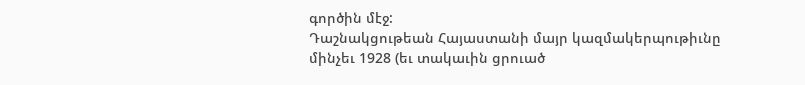գործին մէջ:
Դաշնակցութեան Հայաստանի մայր կազմակերպութիւնը մինչեւ 1928 (եւ տակաւին ցրուած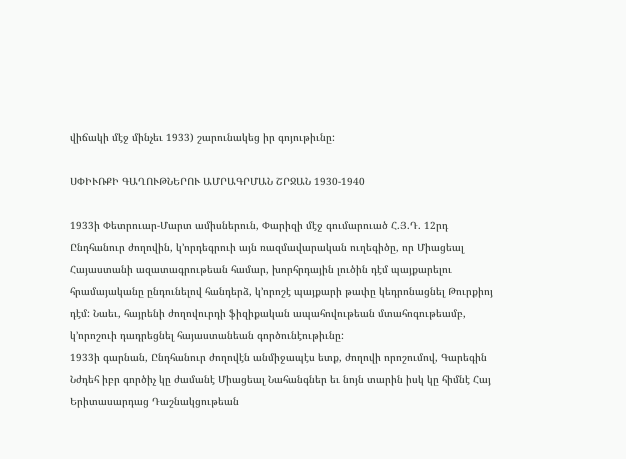վիճակի մէջ մինչեւ 1933) շարունակեց իր գոյութիւնը:

ՍՓԻՒՌՔԻ ԳԱՂՈՒԹՆԵՐՈՒ ԱՄՐԱԳՐՄԱՆ ՇՐՋԱՆ 1930-1940

1933ի Փետրուար-Մարտ ամիսներուն, Փարիզի մէջ գումարուած Հ.Յ.Դ. 12րդ Ընդհանուր ժողովին, կ՚որդեգրուի այն ռազմավարական ուղեգիծը, որ Միացեալ Հայաստանի ազատագրութեան համար, խորհրդային լուծին դէմ պայքարելու հրամայականը ընդունելով հանդերձ, կ՚որոշէ պայքարի թափը կեդրոնացնել Թուրքիոյ դէմ: Նաեւ, հայրենի ժողովուրդի ֆիզիքական ապահովութեան մտահոգութեամբ, կ՚որոշուի դադրեցնել հայաստանեան գործունէութիւնը:
1933ի գարնան, Ընդհանուր ժողովէն անմիջապէս ետք, ժողովի որոշումով, Գարեգին Նժդեհ իբր գործիչ կը ժամանէ Միացեալ Նահանգներ եւ նոյն տարին իսկ կը հիմնէ Հայ Երիտասարդաց Դաշնակցութեան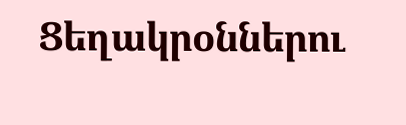Ցեղակրօններու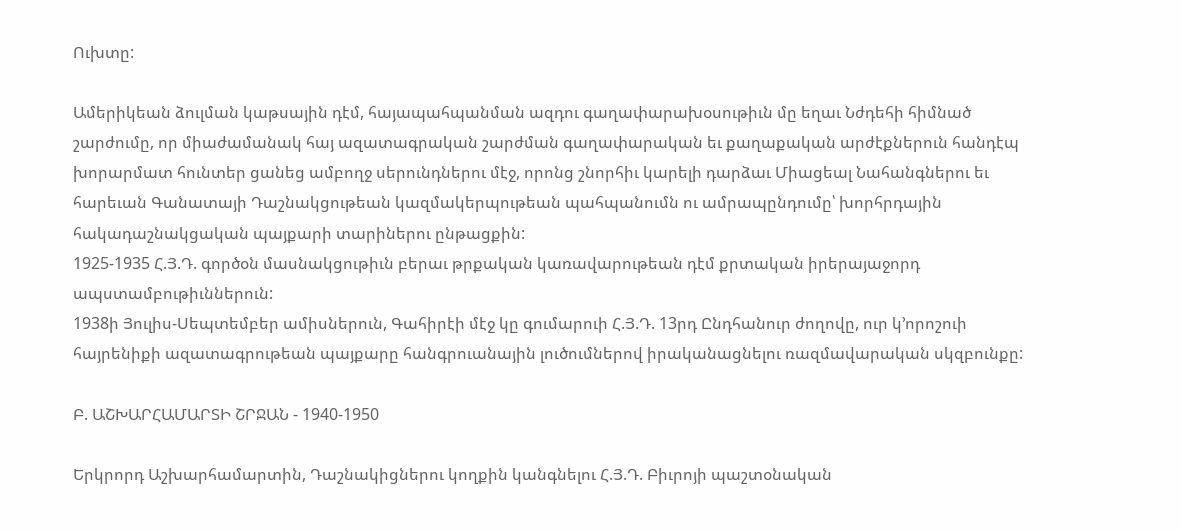Ուխտը:

Ամերիկեան ձուլման կաթսային դէմ, հայապահպանման ազդու գաղափարախօսութիւն մը եղաւ Նժդեհի հիմնած շարժումը, որ միաժամանակ հայ ազատագրական շարժման գաղափարական եւ քաղաքական արժէքներուն հանդէպ խորարմատ հունտեր ցանեց ամբողջ սերունդներու մէջ, որոնց շնորհիւ կարելի դարձաւ Միացեալ Նահանգներու եւ հարեւան Գանատայի Դաշնակցութեան կազմակերպութեան պահպանումն ու ամրապընդումը՝ խորհրդային հակադաշնակցական պայքարի տարիներու ընթացքին:
1925-1935 Հ.Յ.Դ. գործօն մասնակցութիւն բերաւ թրքական կառավարութեան դէմ քրտական իրերայաջորդ ապստամբութիւններուն:
1938ի Յուլիս-Սեպտեմբեր ամիսներուն, Գահիրէի մէջ կը գումարուի Հ.Յ.Դ. 13րդ Ընդհանուր ժողովը, ուր կ՚որոշուի հայրենիքի ազատագրութեան պայքարը հանգրուանային լուծումներով իրականացնելու ռազմավարական սկզբունքը:

Բ. ԱՇԽԱՐՀԱՄԱՐՏԻ ՇՐՋԱՆ - 1940-1950

Երկրորդ Աշխարհամարտին, Դաշնակիցներու կողքին կանգնելու Հ.Յ.Դ. Բիւրոյի պաշտօնական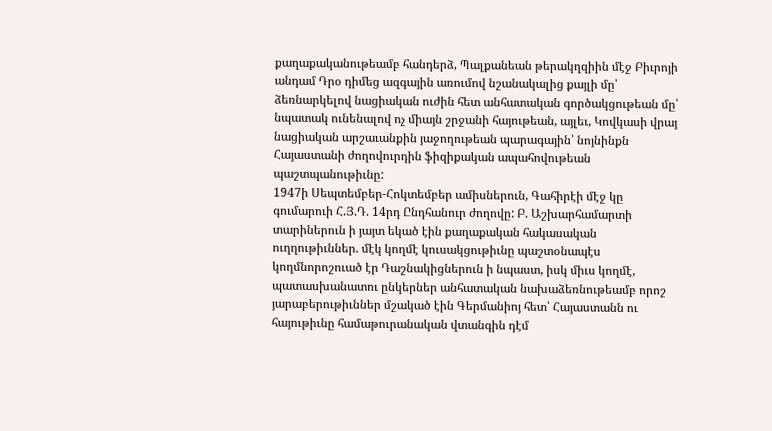քաղաքականութեամբ հանդերձ, Պալքանեան թերակղզիին մէջ Բիւրոյի անդամ Դրօ դիմեց ազգային առումով նշանակալից քայլի մը՝ ձեռնարկելով նացիական ուժին հետ անհատական գործակցութեան մը՝ նպատակ ունենալով ոչ միայն շրջանի հայութեան, այլեւ, Կովկասի վրայ նացիական արշաւանքին յաջողութեան պարագային՝ նոյնինքն Հայաստանի ժողովուրդին ֆիզիքական ապահովութեան պաշտպանութիւնը:
1947ի Սեպտեմբեր-Հոկտեմբեր ամիսներուն, Գահիրէի մէջ կը գումարուի Հ.Յ.Դ. 14րդ Ընդհանուր ժողովը: Բ. Աշխարհամարտի տարիներուն ի յայտ եկած էին քաղաքական հակասական ուղղութիւններ. մէկ կողմէ կուսակցութիւնը պաշտօնապէս կողմնորոշուած էր Դաշնակիցներուն ի նպաստ, իսկ միւս կողմէ, պատասխանատու ընկերներ անհատական նախաձեռնութեամբ որոշ յարաբերութիւններ մշակած էին Գերմանիոյ հետ՝ Հայաստանն ու հայութիւնը համաթուրանական վտանգին դէմ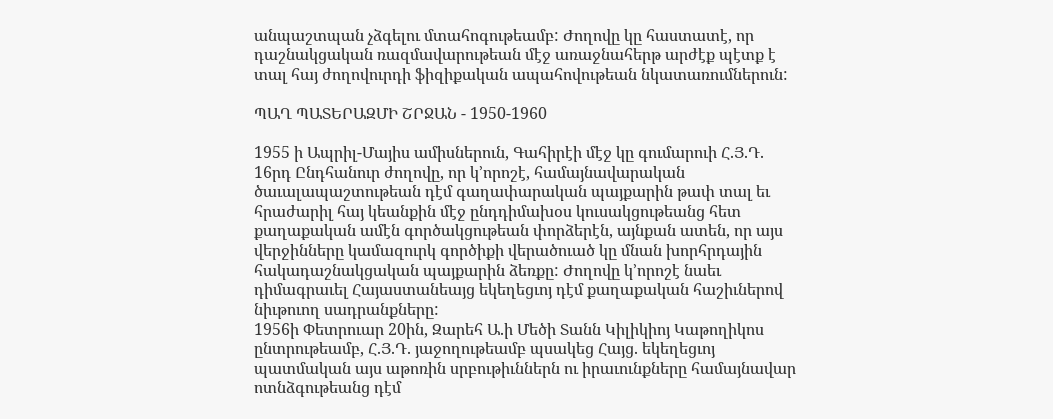անպաշտպան չձգելու մտահոգութեամբ: Ժողովը կը հաստատէ, որ դաշնակցական ռազմավարութեան մէջ առաջնահերթ արժէք պէտք է տալ հայ ժողովուրդի ֆիզիքական ապահովութեան նկատառումներուն:

ՊԱՂ ՊԱՏԵՐԱԶՄԻ ՇՐՋԱՆ - 1950-1960

1955 ի Ապրիլ-Մայիս ամիսներուն, Գահիրէի մէջ կը գումարուի Հ.Յ.Դ. 16րդ Ընդհանուր ժողովը, որ կ՚որոշէ, համայնավարական ծաւալապաշտութեան դէմ գաղափարական պայքարին թափ տալ եւ հրաժարիլ հայ կեանքին մէջ ընդդիմախօս կուսակցութեանց հետ քաղաքական ամէն գործակցութեան փորձերէն, այնքան ատեն, որ այս վերջինները կամազուրկ գործիքի վերածուած կը մնան խորհրդային հակադաշնակցական պայքարին ձեռքը: Ժողովը կ՚որոշէ նաեւ դիմագրաւել Հայաստանեայց եկեղեցւոյ դէմ քաղաքական հաշիւներով նիւթուող սադրանքները:
1956ի Փետրուար 20ին, Զարեհ Ա.ի Մեծի Տանն Կիլիկիոյ Կաթողիկոս ընտրութեամբ, Հ.Յ.Դ. յաջողութեամբ պսակեց Հայց. եկեղեցւոյ պատմական այս աթոռին սրբութիւններն ու իրաւունքները համայնավար ոտնձգութեանց դէմ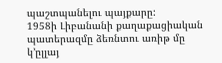պաշտպանելու պայքարը:
1958ի Լիբանանի քաղաքացիական պատերազմը ձեռնտու առիթ մը կ՚ըլլայ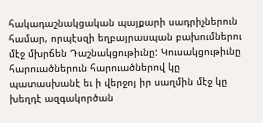հակադաշնակցական պայքարի սադրիչներուն համար, որպէսզի եղբայրասպան բախումներու մէջ մխրճեն Դաշնակցութիւնը: Կուսակցութիւնը հարուածներուն հարուածներով կը պատասխանէ եւ ի վերջոյ իր սաղմին մէջ կը խեղդէ ազգակործան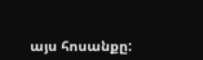այս հոսանքը: